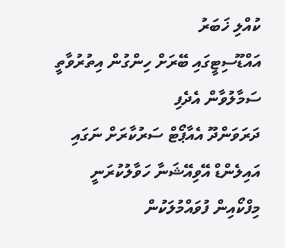ކުއްލި ޚަބަރު
އައްޑޫސިޓީގައި ބޭރަށް ހިންގުން އިތުރުވާތީ ސަމާލުވާން އެދެފި
ދަރަވަންދޫ އެއާޕޯޓް ސަރުކާރަށް ނަގައި އައިލެންޑް އޭވިއޭޝަނާ ހަވާލުކުރަނީ
މިފްކޯއިން ފުވައްމުލަކުން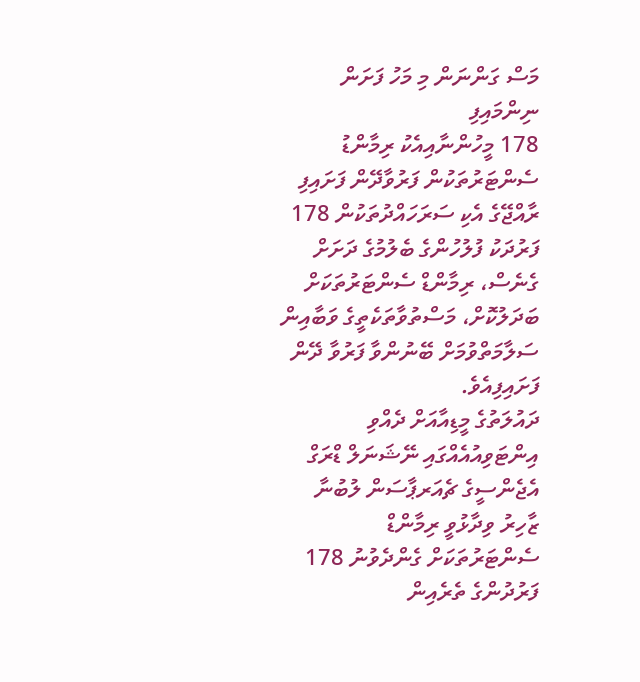މަސް ގަންނަން މި މަހު ފަށަން ނިންމައިފި
178 މީހުންނާއިއެކު ރިމާންޑު ސެންޓަރުތަކުން ފަރުވާދޭން ފަށައިފި
ރާއްޖޭގެ އެކި ސަރަހައްދުތަކުން 178 ފަރުދަކު ފުލުހުންގެ ބެލުމުގެ ދަށަށް ގެނެސް، ރިމާންޑް ސެންޓަރުތަކަށް ބަދަލުކޮށް، މަސްތުވާތަކެތީގެ ވަބާއިން ސަލާމަތްވުމަށް ބޭނުންވާ ފަރުވާ ދޭން ފަށައިފިއެވެ.
ދައުލަތުގެ މީޑިއާއަށް ދެއްވި އިންޓަވިއުއެއްގައި ނޭޝަނަލް ޑްރަގް އެޖެންސީގެ ޗެއަރޕާސަން ލުބުނާ ޒާހިރު ވިދާޅުވީ ރިމާންޑް ސެންޓަރުތަކަށް ގެންދެވުނު 178 ފަރުދުންގެ ތެރެއިން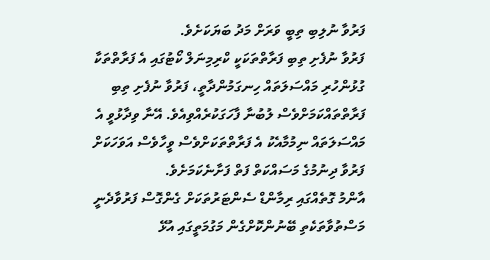ފަރުވާ ނުލިބި ތިބީ ވަރަށް މަދު ބަޔަކަށެވެ.
ފަރުވާ ނުފެށި ތިބި ފަރާތްތަކަކީ ކްރިމިނަލް ކޯޓުގައި އެ ފަރާތްތަކާ ގުޅުންހުރި މައްސަލަތައް ހިނގަމުންދާތީ، ފަރުވާ ނުފެށި ތިބި ފަރާތްތައްކަމަށްވެސް ލުބުނާ ފާހަގަކުރެއްވިއެވެ. އޭނާ ވިދާޅުވީ އެ މައްސަލަތައް ނިމުމާއެކު އެ ފަރާތްތަކަށްވެސް ވީހާވެސް އަވަހަކަށް ފަރުވާ ދިނުމުގެ މަސައްކަތް ފަތް ފަށާނެކަމަށެވެ.
އާންމު ގޮތެއްގައި ރިމާންޑް ސެންޓަރުތަކަށް ގެންގޮސް ފަރުވާދެނީ މަސްތުވާތަކެތި ބޭނުންކޮށްގެން މަގުމަތީގައި އުޅޭ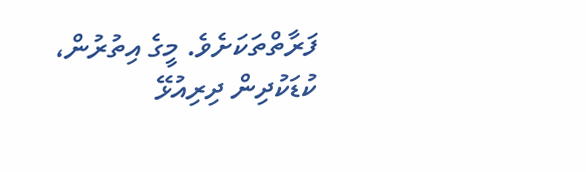ފަރާތްތަކަށެވެ. މީގެ އިތުރުން، ކުޑަކުދިން ދިރިއުޅޭ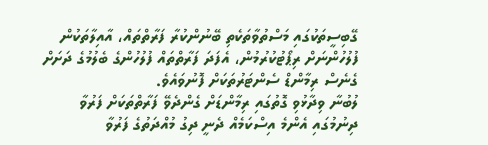ގޭބިސީތަކުގައި މަސްތުވާތަކެތި ބޭނުންކުރާ ފަރާތްތައް، އާއިލާތަކުން ފުލުހުންނަށް ރިޕޯޓުކުރުމުން، އެފަދަ ފަރާތްތައް ފުލުހުންގެ ބެލުމުގެ ދަށަށް ގެނެސް ރިމާންޑް ސެންޓަރުތަކަށް ފޮނުވައެވެ.
ލުބުނާ ވިދާޅުވި ގޮތުގައި ރިމާންޑަށް ގެންދެވޭ ފަރާތްތަކަށް ފަރުވާ ދިނުމުގައި އެންމެ އިސްކަމެއް ދެނީ ދިގު މުއްދަތުގެ ފަރުވާ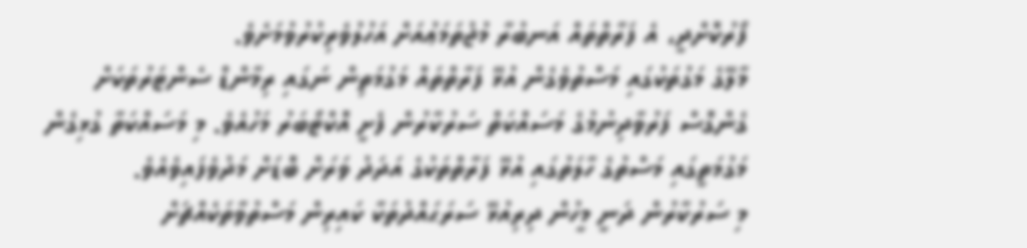ފޯރުކޮށްދީ، އެ ފަރާތްތައް އަނބުރާ މުޖުތަމަޢުއަށް އަހުލުވެރިކުރުވުމަށެވެ.
މާލޭގެ މަގުތަކުގައި މަސްތުވެގެން އުޅޭ ފަރާތްތައް މަގުމަތިން ނަގައި ރިމާންޑް ސެންޓަރުތަކަށް ގެންގޮސް ފަރުވާދިނުމުގެ މަސައްކަތް ސަރުކާރުން ފެށީ އޮކްޓޯބަރު މަހުއެވެ. މި މަސައްކަތާ ގުޅިގެން މަގުމަތީގައި މަސްތުގެ ހާލަތުގައި އުޅޭ ފަރާތްތަކުގެ އަދަދު ވަރަށް ބޮޑަށް މަދުވެފައިވެއެވެ.
މި ސަރުކާރުން ދަނީ މީހުން ދިރިއުޅޭ ސަރަޙައްދުތަކާ ކައިރިން މަސްތުވާތަކެއްޗަށް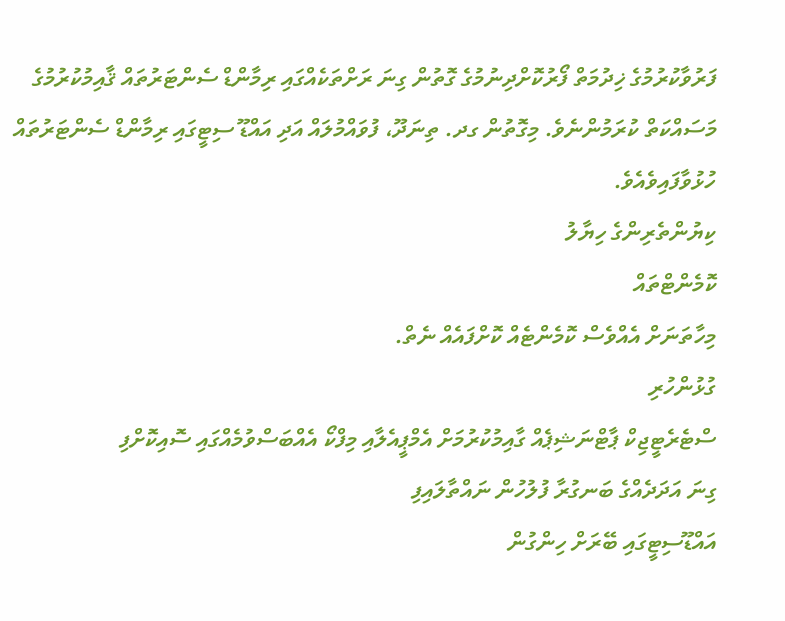ފަރުވާކުރުމުގެ ޚިދުމަތް ފޯރުކޮށްދިނުމުގެ ގޮތުން ގިނަ ރަށްތަކެއްގައި ރިމާންޑް ސެންޓަރުތައް ޤާއިމުކުރުމުގެ މަސައްކަތް ކުރަމުންނެވެ. މިގޮތުން ގދ. ތިނަދޫ، ފުވައްމުލައް އަދި އައްޑޫ ސިޓީގައި ރިމާންޑް ސެންޓަރުތައް ހުޅުވާފައިވެއެވެ.
ކިޔުންތެރިންގެ ހިޔާލު
ކޮމެންޓްތައް
މިހާތަނަށް އެއްވެސް ކޮމެންޓެއް ކޮށްފައެއް ނެތް.
ގުޅުންހުރި
ސްޓެރެޓީޖިކް ޕާޓްނަޝިޕެއް ގާއިމުކުރުމަށް އެމްޕީއެލާއި މިފްކޯ އެއްބަސްވުމެއްގައި ސޮއިކޮށްފި
ގިނަ އަދަދެއްގެ ބަނގުރާ ފުލުހުން ނައްތާލައިފި
އައްޑޫސިޓީގައި ބޭރަށް ހިންގުން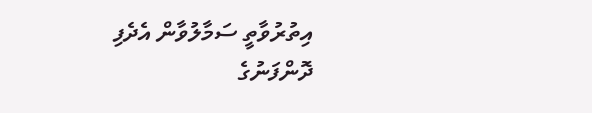އިތުރުވާތީ ސަމާލުވާން އެދެފި
ދޮންފަނުގެ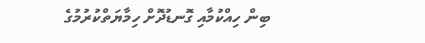ބިން ހިއްކުމާއި ގޮނޑުދޮށް ހިމާޔަތްކުރުމުގެ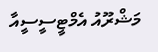މަޝްރޫއު އެމްޓީސީސީއާ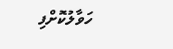ހަވާލުކޮށްފި